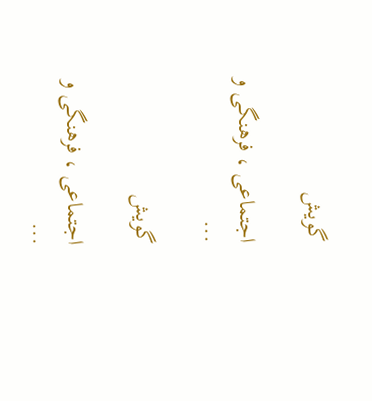گویش

اجتماعی ، فرهنگی و ...

گویش

اجتماعی ، فرهنگی و ...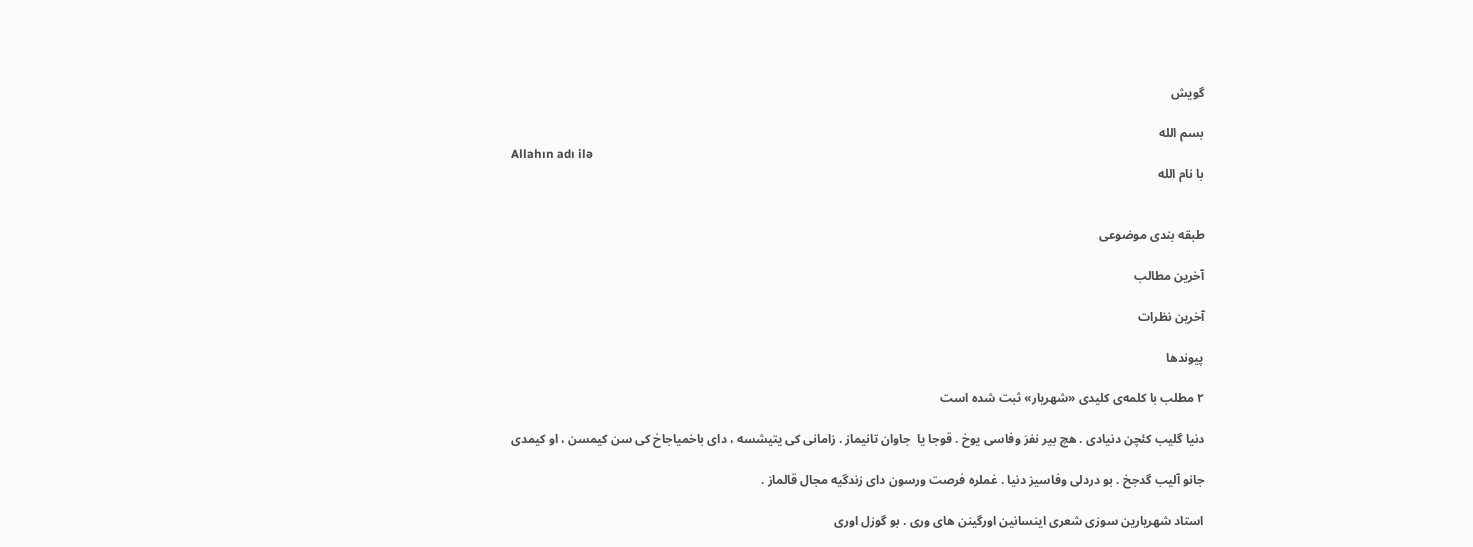گویش

بسم الله
Allahın adı ilə
با نام الله


طبقه بندی موضوعی

آخرین مطالب

آخرین نظرات

پیوندها

۲ مطلب با کلمه‌ی کلیدی «شهریار» ثبت شده است

دنیا گلیب کئچن دنیادی . هچ بیر نفرَ وفاسی یوخ . قوجا یا  جاوان تانیماز . زامانی کی یتیشسه ، دای باخمیاجاخ کی سن کیمسن ، او کیمدی

جانو آلیب گدجخ . بو دردلی وفاسیز دنیا . غملره فرصت ورسون دای زندگیه مجال قالماز .

استاد شهریارین سوزی شعری اینسانین اورگینن های وری . بو گوزل اوری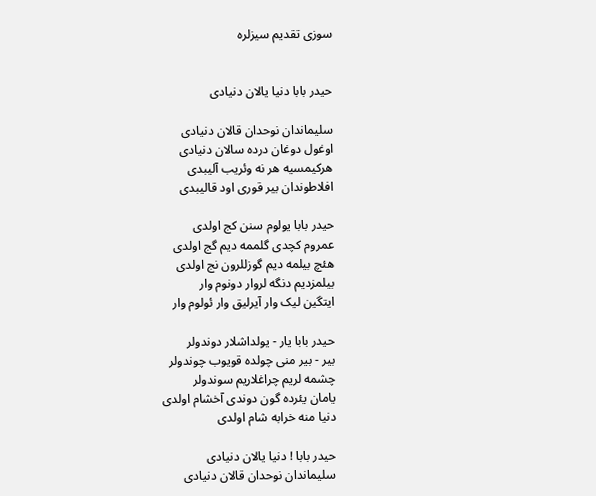سوزی تقدیم سیزلره


حیدر بابا دنیا یالان دنیادی

سلیماندان نوحدان قالان دنیادی
اوغول دوغان درده سالان دنیادی
هرکیمسیه هر نه وئریب آلیبدی
افلاطوندان بیر قوری اود قالیبدی

حیدر بابا یولوم سنن کج اولدی
عمروم کچدی گلممه دیم گج اولدی
هئچ بیلمه دیم گوزللرون نج اولدی
بیلمزدیم دنگه لروار دونوم وار
ایتگین لیک وار آیرلیق وار ئولوم وار

حیدر بابا یار - یولداشلار دوندولر
بیر - بیر منی چولده قویوب چوندولر
چشمه لریم چراغلاریم سوندولر
یامان یئرده گون دوندی آخشام اولدی
دنیا منه خرابه شام اولدی

حیدر بابا ! دنیا یالان دنیادی
سلیماندان نوحدان قالان دنیادی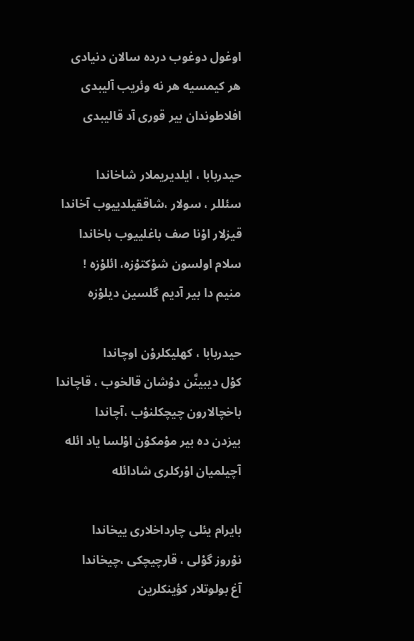اوغول دوغوب درده سالان دنیادی
هر کیمسیه هر نه وئریب آلیبدی
افلاطوندان بیر قوری آد قالیبدی

حیدربابا ، ایلدیریملار شاخاندا
سئللر ، سولار ،شاققیلدییوب آخاندا
قیزلار اوْنا صف باغلییوب باخاندا
سلام اولسون شوْکتوْزه، ائلوْزه !
منیم دا بیر آدیم گلسین دیلوْزه

حیدربابا ، کهلیکلروْن اوچاندا
کوْل دیبینَّن دوْشان قالخوب ، قاچاندا
باخچالارون چیچکلنوْب ،آچاندا
بیزدن ده بیر موْمکوْن اوْلسا یاد ائله
آچیلمیان اوْرکلری شادائله

بایرام یئلی چارداخلاری ییخاندا
نوْروز گوْلی ، قارچیچکی ،چیخاندا
آغ بولوتلار کؤینکلرین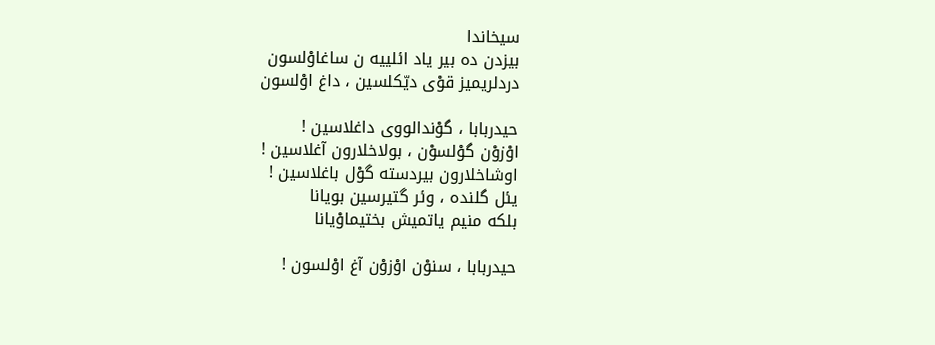سیخاندا
بیزدن ده بیر یاد ائلییه ن ساغاوْلسون
دردلریمیز قوْی دیّکلسین ، داغ اوْلسون

حیدربابا ، گوْندالووی داغلاسین !
اوْزوْن گوْلسوْن ، بولاخلارون آغلاسین !
اوشاخلارون بیردسته گوْل باغلاسین !
یئل گلنده ، وئر گتیرسین بویانا
بلکه منیم یاتمیش بختیماوْیانا

حیدربابا ،‌ سنوْن اوْزوْن آغ اوْلسون !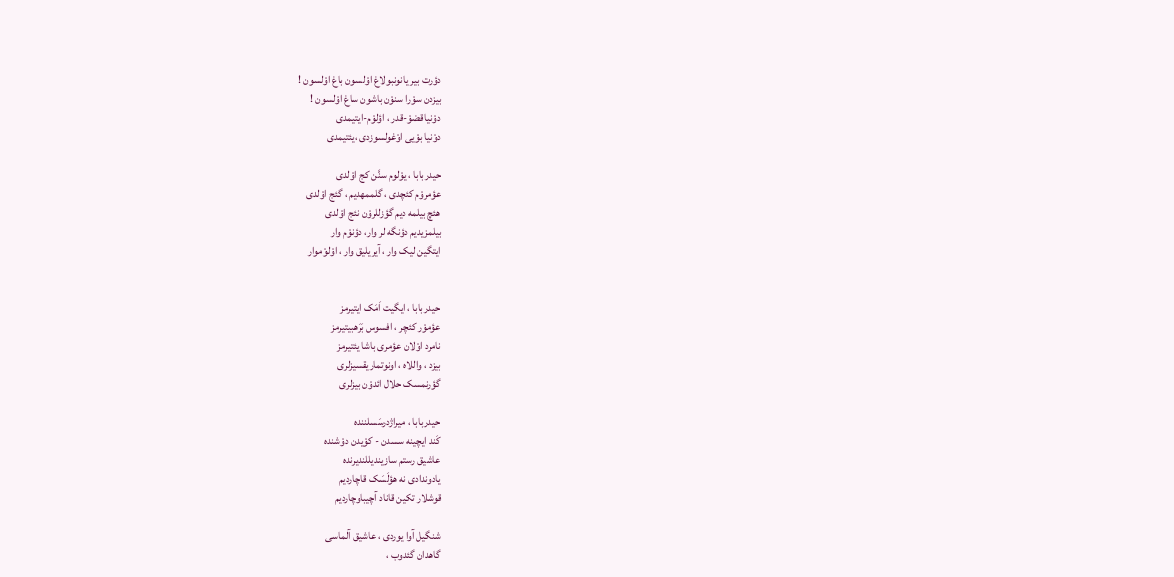دؤرت بیر یانونبولاغ اوْلسون باغ اوْلسون !
بیزدن سوْرا سنوْن باشون ساغ اوْلسون !
دوْنیاقضوْ-قدر ، اؤلوْم-ایتیمدی
دوْنیا بوْیی اوْغولسوزدی ،یئتیمدی

حیدربابا ، یوْلوم سنَّن کج اوْلدی
عؤمروْم کئچدی ، گلممهدیم ، گئج اوْلدی
هئچ بیلمه دیم گؤزللروْن نئج اوْلدی
بیلمزیدیم دؤنگه لر وار،‌ دؤنوْم وار
ایتگین لیک وار ، آیریلیق وار ، اوْلوْموار


حیدربابا ، ایگیت اَمَک ایتیرمز
عؤموْر کئچر ، افسوس بَرَهبیتیرمز
نامرد اوْلان عؤمری باشا یئتیرمز
بیزد ، واللاه ، اونوتماریقسیزلری
گؤرنمسک حلال ائدوْن بیزلری

حیدربابا ، میراژدرسَسلننده
کَند ایچینه سسدن - کوْیدن دوْشنده
عاشیق رستم سازیندیللندیرنده
یادوندادی نه هؤلَسَک قاچاردیم
قوشلار تکین قاناد آچیباوچاردیم

شنگیل آوا یوردی ، عاشیق آلماسی
گاهدان گئدوب ،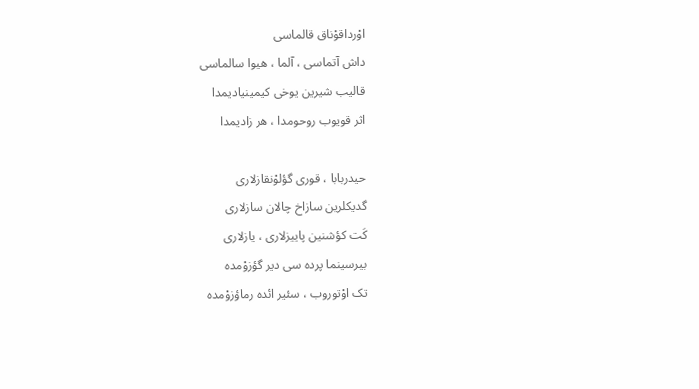اوْرداقوْناق قالماسی
داش آتماسی ، آلما ،‌ هیوا سالماسی
قالیب شیرین یوخی کیمینیادیمدا
اثر قویوب روحومدا ، هر زادیمدا

حیدربابا ، قوری گؤلوْنقازلاری
گدیکلرین سازاخ چالان سازلاری
کَت کؤشنین پاییزلاری ، یازلاری
بیرسینما پرده سی دیر گؤزوْمده
تک اوْتوروب ، سئیر ائده رماؤزوْمده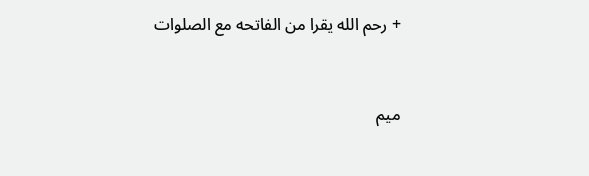+ رحم الله یقرا من الفاتحه مع الصلوات



میم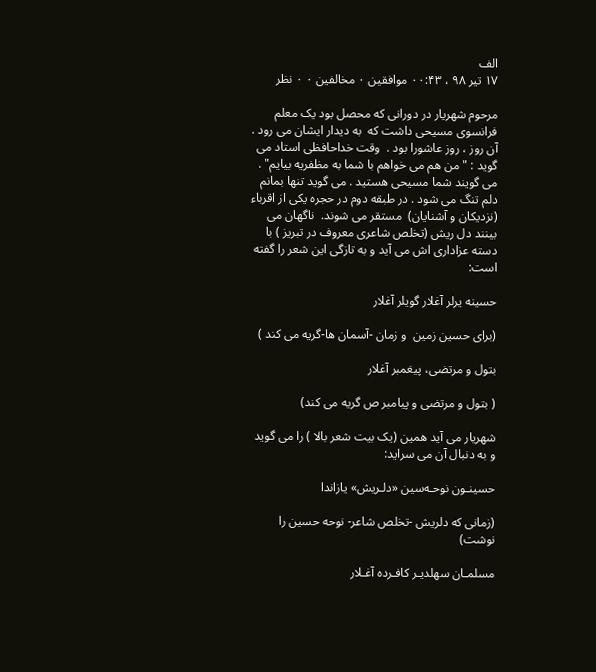الف
۱۷ تیر ۹۸ ، ۰۰:۴۳ موافقین ۰ مخالفین ۰ ۰ نظر

مرحوم شهریار در دورانی که محصل بود یک معلم فرانسوی مسیحی داشت که  به دیدار ایشان می رود .  آن روز ، روز عاشورا بود .  وقت خداحافظی استاد می گوید : " من هم می خواهم با شما به مظفریه بیایم" . می گویند شما مسیحی هستید . می گوید تنها بمانم دلم تنگ می شود . در طبقه دوم در حجره یکی از اقرباء (نزدیکان و آشنایان)  مستقر می شوند.  ناگهان می بینند دل ریش (تخلص شاعری معروف در تبریز ) با دسته عزاداری اش می آید و به تازگی این شعر را گفته است:

حسینه یرلر آغلار گویلر آغلار

(برای حسین زمین  و زمان -آسمان ها-گریه می کند )

بتول و مرتضی، پیغمبر آغلار

( بتول و مرتضی و پیامبر ص گریه می کند)

شهریار می آید همین (یک بیت شعر بالا ) را می گوید و به دنبال آن می سراید:

حسینـون نوحـه‌سین «دلـریش» یازاندا

(زمانی که دلریش -تخلص شاعر- نوحه حسین را نوشت)

مسلمـان سهلدیـر کافـرده آغـلار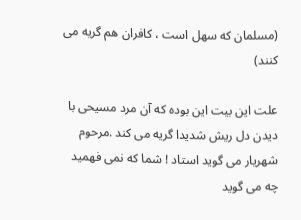(مسلمان که سهل است ، کافران هم گریه می کنند)

علت این بیت این بوده که آن مرد مسیحی با دیدن دل ریش شدیدا گریه می کند .مرحوم شهریار می گوید استاد ! شما که نمی فهمید چه می گوید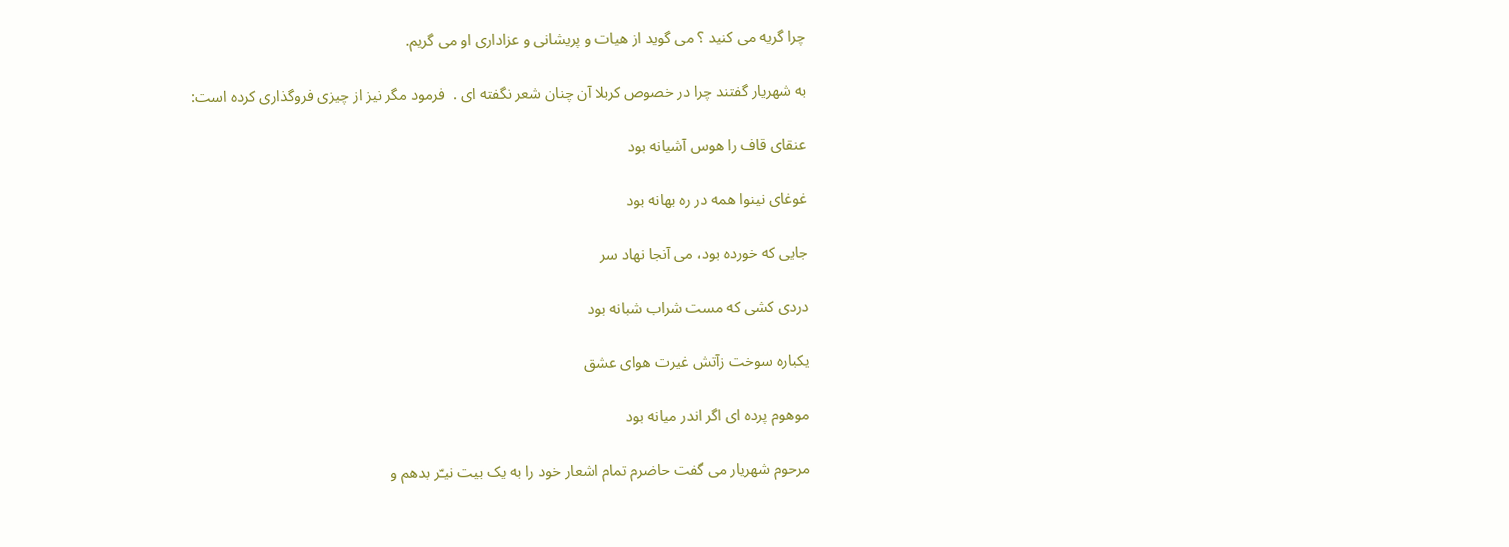چرا گریه می کنید ؟ می گوید از هیات و پریشانی و عزاداری او می گریم.

به شهریار گفتند چرا در خصوص کربلا آن چنان شعر نگفته ای .  فرمود مگر نیز از چیزی فروگذاری کرده است:

عنقای قاف را هوس آشیانه بود

غوغای نینوا همه در ره بهانه بود

جایی که خورده بود، می آنجا نهاد سر

دردی کشی که مست شراب شبانه بود

یکباره سوخت زآتش غیرت هوای عشق

موهوم پرده ای اگر اندر میانه بود

مرحوم شهریار می گفت حاضرم تمام اشعار خود را به یک بیت نیـّر بدهم و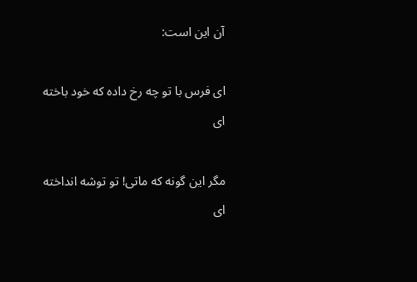آن این است:

ای فرس با تو چه رخ داده که خود باخته ای

مگر این گونه که ماتی! تو توشه انداخته ای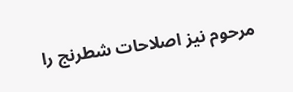مرحوم نیز اصلاحات شطرنج را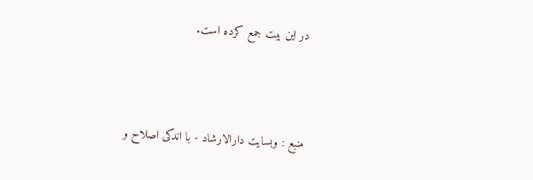در این بیت جمع کرده است.



منبع : وبسایت دارالارشاد - با اندکی اصلاح و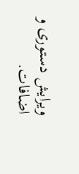ویرایش دستوری و اضافات.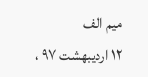میم الف
۱۲ ارديبهشت ۹۷ ،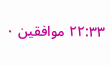۲۲:۳۳ موافقین ۰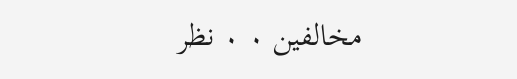مخالفین ۰ ۰ نظر